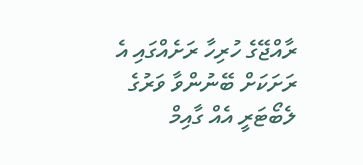ރާއްޖޭގެ ހުރިހާ ރަށެއްގައި އެ ރަށަކަށް ބޭނުންވާ ވަރުގެ ލެބޯޓަރީ އެއް ގާއިމް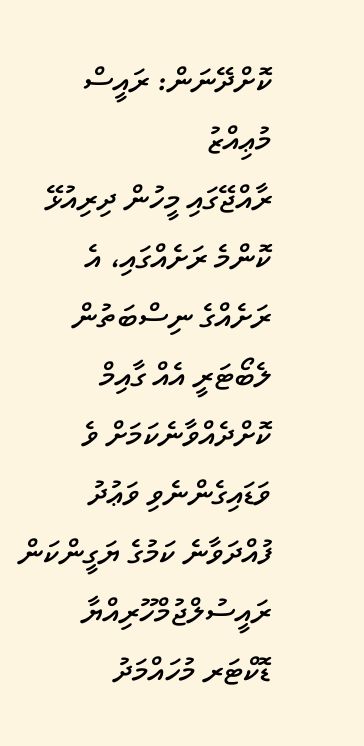ކޮށްދޭނަން: ރައީސް މުޢިއްޒު
ރާއްޖޭގައި މީހުން ދިރިއުޅޭ ކޮންމެ ރަށެއްގައި، އެ ރަށެއްގެ ނިސްބަތުން ލެބޯޓަރީ އެއް ގާއިމް ކޮށްދެއްވާނެކަމަށް ވެ ވަޑައިގެންނެވި ވަޢުދު ފުއްދަވާނެ ކަމުގެ ޔަގީންކަން ރައީސުލްޖުމްހޫރިއްޔާ ޑޮކްޓަރ މުހައްމަދު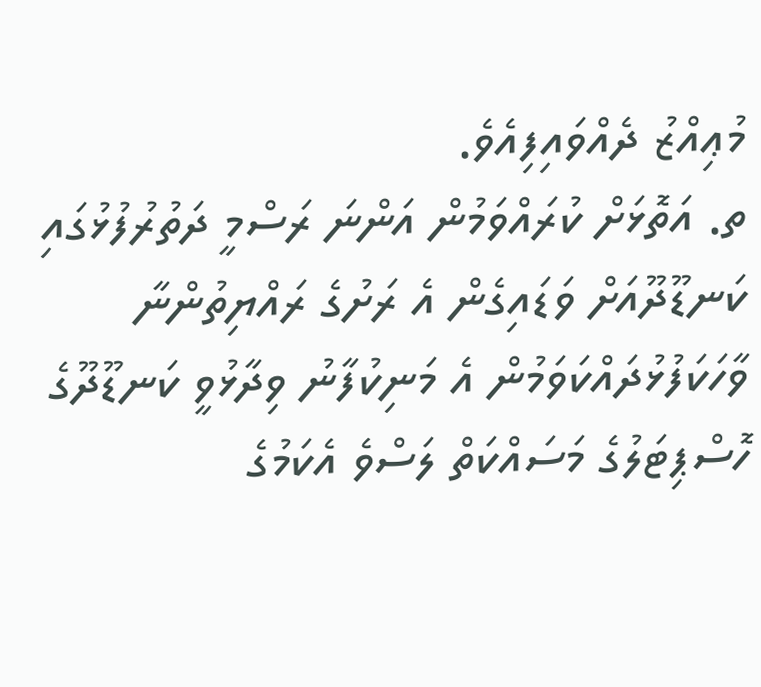މުޢިއްޒު ދެއްވައިފިއެވެ.
ތ. އަތޮޅަށް ކުރައްވަމުން އަންނަ ރަސްމީ ދަތުރުފުޅުގައި ކަނޑޫދޫއަށް ވަޑައިގެން އެ ރަށުގެ ރައްޔިތުންނާ ވާހަކަފުޅުދައްކަވަމުން އެ މަނިކުފާނު ވިދާޅުވީ ކަނޑޫދޫގެ ހޮސްޕިޓަލުގެ މަސައްކަތް ލަސްވެ އެކަމުގެ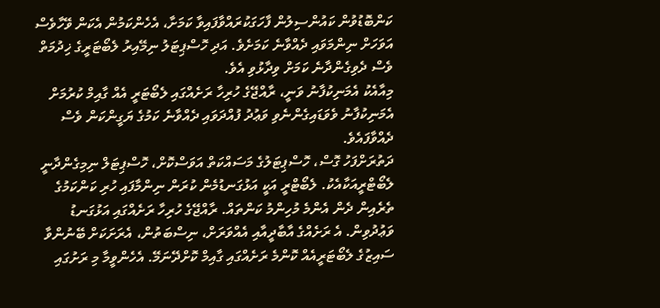ކަންބޮޑުވުން ކައުންސިލުން ފާހަގަކުރައްވާފައިވާ ކަމަށާ، އެހެންކަމުން އެކަން ވޭހާވެސް އަވަހަށް ނިންމަވައި ދެއްވާނެ ކަމަށެވެ. އަދި ހޮސްޕިޓަލު ނިމޭއިރު ލެބޯޓަރީގެ ޚިދުމަތް ވެސް ދެވިގެންދާނެ ކަމަށް ވިދާޅުވި އެވެ.
މިއާއެކު އެމަނިކުފާނު ވަނީ، ރާއްޖޭގެ ހުރިހާ ރަށެއްގައި ލެބޯޓަރީ އެއް ގާއިމް ކުރުމަށް އެމަނިކުފާނު ވެވަޑައިގެންނެވި ވަޢުދު ފުއްދަވައި ދެއްވާނެ ކަމުގެ ޔަގީންކަން ވެސް ދެއްވާފައެވެ.
ދަތުރަށްފަހު ގޮސް، ހޮސްޕިޓަލުގެ މަސައްކަތް އަވަސްކޮށް، ހޮސްޕިޓަލް ނިމިގެންދާނީ ލެބޯޓްރީއަކާއެކު. ލެބޯޓްރީ އަކީ އަޅުގަނޑުމެން ކުރަން ނިންމާފައި ހުރި ކަންކަމުގެ ތެރެއިން ދެން އެންމެ މުހިންމު ކަންތައް. ރާއްޖޭގެ ހުރިހާ ރަށެއްގައި އަޅުގަނޑު ވަޢުދުވިން. އެ ރަށެއްގެ އާބާދީއާއި އެއްވަރަށް، ނިސްބަތުން، އެރަށަކަށް ބޭނުންވާ ސައިޒުގެ ލެބޯޓަރީއެއް ކޮންމެ ރަށެއްގައި ގާއިމް ކޮށްދޭނަމޭ. އެހެންވީމާ މި ރަށުގައި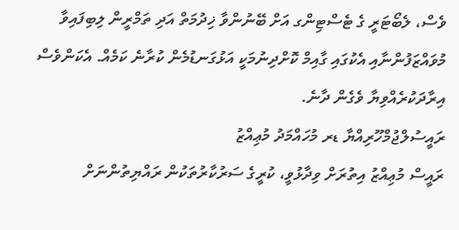ވެސް، ލެބޯޓަރީ ގެ ޓެސްޓިންގ އަށް ބޭނުންވާ ޚިދުމަތް އަދި ތަމްރީން ލިބިފައިވާ މުވައްޒަފުންނާއި އެކުގައި ގާއިމް ކޮށްދިނުމަކީ އަޅުގަނޑުމެން ކުރާނެ ކަމެއް. އެކަންވެސް އިރާދަކުރެއްވިޔާ ވެގެން ދާނެ.
ރައީސުލްޖުމްހޫރިއްޔާ ޑރ މުހައްމަދު މުޢިއްޒު
ރައީސް މުޢިއްޒު އިތުރަށް ވިދާޅުވީ، ކުރީގެ ސަރުކާރުތަކުން ރައްޔިތުންނަށް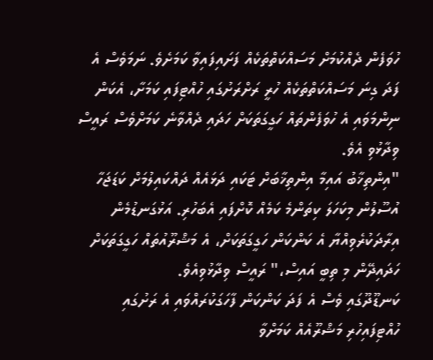ހުވަފެން ދެއްކުމަށް މަސައްކަތްތަކެއް ފަށައިފައިވާ ކަމަށެވެ. ނަމަވެސް އެ ފަދަ ގިނަ މަސައްކަތްތަކެއް ހުރީ ރަށްރަށުގައި ހުއްޓިފައި ކަމަށާ، އެކަން ނިންމަވައި އެ ހުވަފެންތައް ހަގީގަތަކަށް ހަދައި ދެއްވާނެ ކަމަށްވެސް ރައީސް ވިދާޅުވި އެވެ.
"އިންތިޚާބު އައިމާ އިންތިޚާބަށް ޓަކައި ދަޅައެއް ދައްކައިލުމަށް ކަޑަޖަހާ އުސޫލުން މިކަހަލަ ކިތަންމެ ކަމެއް ކޮށްފައި އެބަހުރި. އަޅުގަނޑުމެން އިރާދަކުރެވިއްޔާ އެ ކަންކަން ހަގީގަތަކަށް، އެ މަޝްރޫއުތައް ހަގީގަތަކަށް ހަދައިދޭން މި ތިބީ އައިސް،" ރައީސް ވިދާޅުވިއެވެ.
ކަނޑޫދޫގައި ވެސް އެ ފަދަ ކަންކަން ފާހަގަކުރައްވައި އެ ރަށުގައި ހުއްޓިފައިހުރި މަޝްރޫއެއް ކަމަށްވާ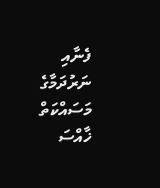ފެނާއި ނަރުދަމާގެ މަސައްކަތް ޚާއްސަ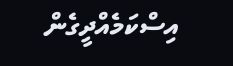އިސްކަމެއްދީގެން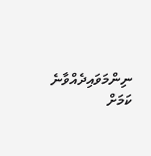ނިންމަވައިދެއްވާނެ ކަމަށް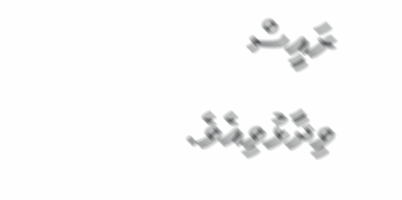ރައީސް ވިދާޅުވިއެވެ.